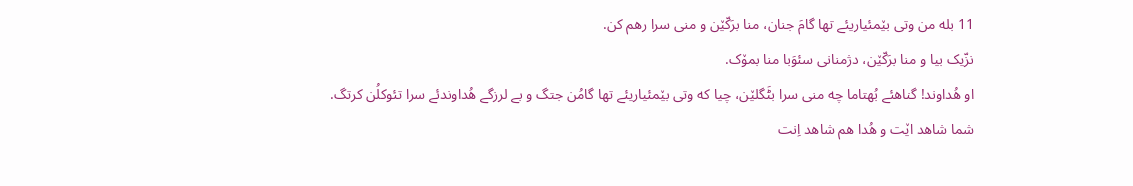11 بله من وتی بێمئیاریئے تها گامَ جنان، منا برَکّێن و منی سرا رهم کن.
نزّیک بیا و منا برَکّێن، دژمنانی سئوَبا منا بمۆک.
او هُداوند! گناهئے بُهتاما چه منی سرا بٹَگلێن، چیا که وتی بێمئیاریئے تها گامُن جتگ و بے لرزگے هُداوندئے سرا تئوکلُن کرتگ.
شما شاهد اێت و هُدا هم شاهد اِنت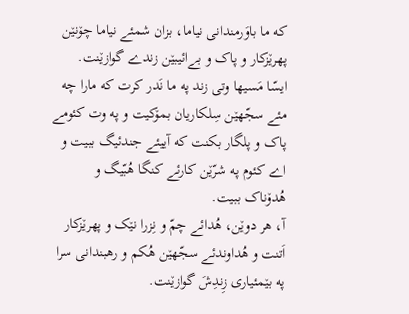که ما باوَرمندانی نیاما، بزان شمئے نیاما چۆنێن پهرێزکار و پاک و بےائیبێن زندے گوازێنت.
ایسّا مَسیها وتی زند په ما نَدر کرت که مارا چه مئے سجّهێن سِلکاریان بمۆکیت و په وت کئومے پاک و پلگار بکنت که آییئے جندئیگ ببیت و اے کئوم په شرّێن کارئے کنگا هُبّیگ و هُدۆناک ببیت.
آ، هر دوێن، هُدائے چمّ و نِزرا نێک و پهرێزکار اَتنت و هُداوندئے سجّهێن هُکم و رهبندانی سرا په بێمئیاری زِندِشَ گوازێنت.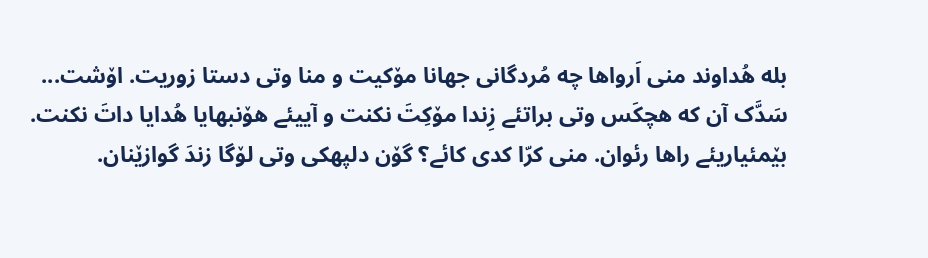بله هُداوند منی اَرواها چه مُردگانی جهانا مۆکیت و منا وتی دستا زوریت. اۆشت...
سَدَّک آن که هچکَس وتی براتئے زِندا مۆکِتَ نکنت و آییئے هۆنبهایا هُدایا داتَ نکنت.
بێمئیاریئے راها رئوان. منی کرّا کدی کائے؟ گۆن دلپهکی وتی لۆگا زندَ گوازێنان.